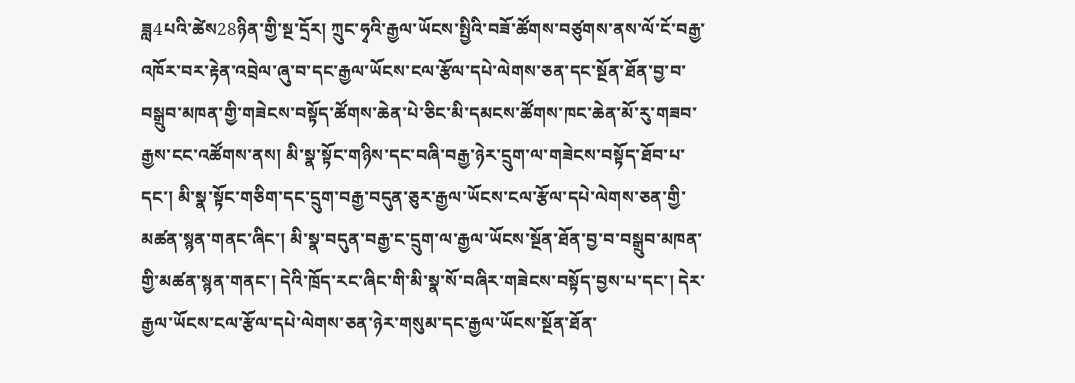ཟླ4པའི་ཚེས28ཉིན་གྱི་སྔ་དྲོར། ཀྲུང་ཧྭའི་རྒྱལ་ཡོངས་སྤྱིའི་བཟོ་ཚོགས་བཙུགས་ནས་ལོ་ངོ་བརྒྱ་འཁོར་བར་རྟེན་འབྲེལ་ཞུ་བ་དང་རྒྱལ་ཡོངས་ངལ་རྩོལ་དཔེ་ལེགས་ཅན་དང་སྔོན་ཐོན་བྱ་བ་བསྒྲུབ་མཁན་གྱི་གཟེངས་བསྟོད་ཚོགས་ཆེན་པེ་ཅིང་མི་དམངས་ཚོགས་ཁང་ཆེན་མོ་རུ་གཟབ་རྒྱས་ངང་འཚོགས་ནས། མི་སྣ་སྟོང་གཉིས་དང་བཞི་བརྒྱ་ཉེར་དྲུག་ལ་གཟེངས་བསྟོད་ཐོབ་པ་དང་། མི་སྣ་སྟོང་གཅིག་དང་དྲུག་བརྒྱ་བདུན་ཅུར་རྒྱལ་ཡོངས་ངལ་རྩོལ་དཔེ་ལེགས་ཅན་གྱི་མཚན་སྙན་གནང་ཞིང་། མི་སྣ་བདུན་བརྒྱ་ང་དྲུག་ལ་རྒྱལ་ཡོངས་སྔོན་ཐོན་བྱ་བ་བསྒྲུབ་མཁན་གྱི་མཚན་སྙན་གནང་། དེའི་ཁྲོད་རང་ཞིང་གི་མི་སྣ་སོ་བཞིར་གཟེངས་བསྟོད་བྱས་པ་དང་། དེར་རྒྱལ་ཡོངས་ངལ་རྩོལ་དཔེ་ལེགས་ཅན་ཉེར་གསུམ་དང་རྒྱལ་ཡོངས་སྔོན་ཐོན་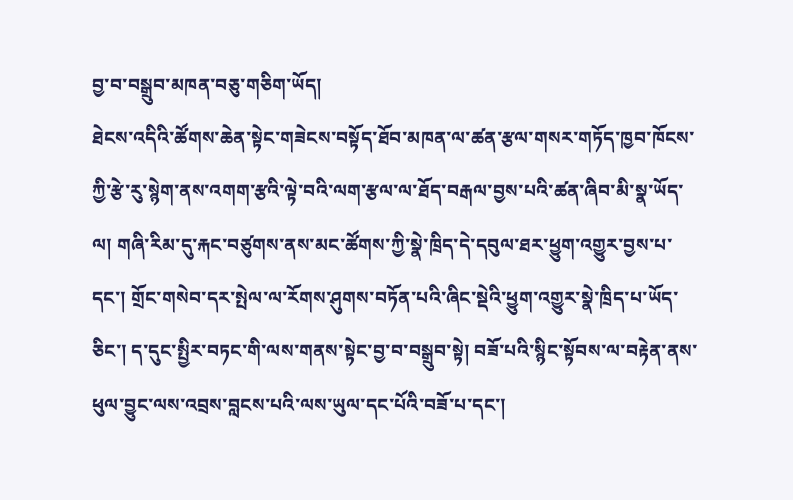བྱ་བ་བསྒྲུབ་མཁན་བཅུ་གཅིག་ཡོད།
ཐེངས་འདིའི་ཚོགས་ཆེན་སྟེང་གཟེངས་བསྟོད་ཐོབ་མཁན་ལ་ཚན་རྩལ་གསར་གཏོད་ཁྱབ་ཁོངས་ཀྱི་རྩེ་རུ་སྙེག་ནས་འགག་རྩའི་ལྟེ་བའི་ལག་རྩལ་ལ་ཐོད་བརྒལ་བྱས་པའི་ཚན་ཞིབ་མི་སྣ་ཡོད་ལ། གཞི་རིམ་དུ་རྐང་བཙུགས་ནས་མང་ཚོགས་ཀྱི་སྣེ་ཁྲིད་དེ་དབུལ་ཐར་ཕྱུག་འགྱུར་བྱས་པ་དང་། གྲོང་གསེབ་དར་སྤེལ་ལ་རོགས་ཤུགས་བཏོན་པའི་ཞིང་སྡེའི་ཕྱུག་འགྱུར་སྣེ་ཁྲིད་པ་ཡོད་ཅིང་། ད་དུང་སྤྱིར་བཏང་གི་ལས་གནས་སྟེང་བྱ་བ་བསྒྲུབ་སྟེ། བཟོ་པའི་སྙིང་སྟོབས་ལ་བརྟེན་ནས་ཕུལ་བྱུང་ལས་འབྲས་བླངས་པའི་ལས་ཡུལ་དང་པོའི་བཟོ་པ་དང་།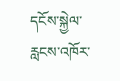དངོས་སྐྱེལ་རླངས་འཁོར་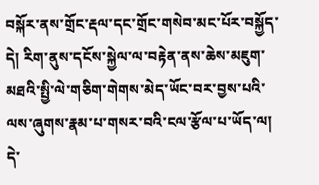བསྐོར་ནས་གྲོང་རྡལ་དང་གྲོང་གསེབ་མང་པོར་བསྐྱོད་དེ། རིག་ནུས་དངོས་སྐྱེལ་ལ་བརྟེན་ནས་ཆེས་མཇུག་མཐའི་སྤྱི་ལེ་གཅིག་གེགས་མེད་ཡོང་བར་བྱས་པའི་ལས་ཞུགས་རྣམ་པ་གསར་བའི་ངལ་རྩོལ་པ་ཡོད་ལ། དེ་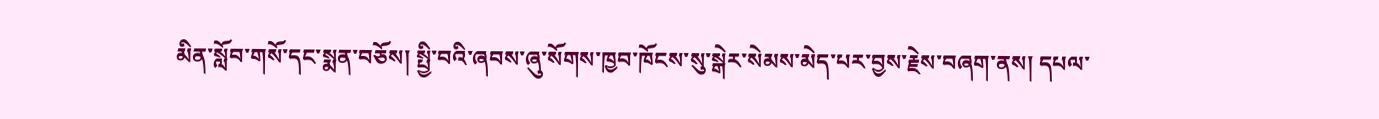མིན་སློབ་གསོ་དང་སྨན་བཅོས། སྤྱི་བའི་ཞབས་ཞུ་སོགས་ཁྱབ་ཁོངས་སུ་སྒེར་སེམས་མེད་པར་བྱས་རྗེས་བཞག་ནས། དཔལ་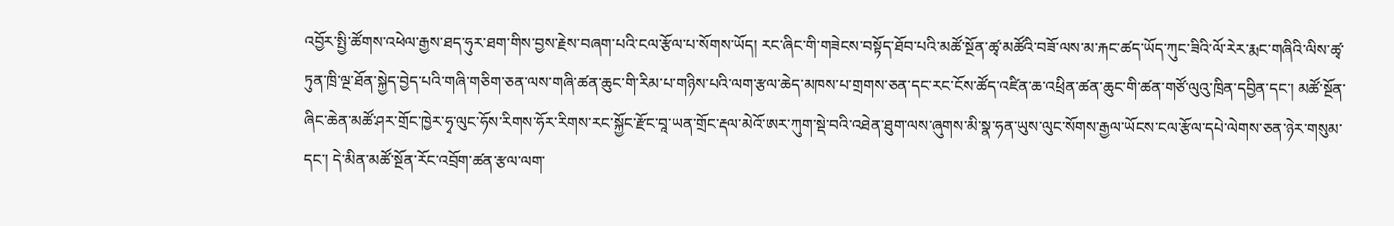འབྱོར་སྤྱི་ཚོགས་འཕེལ་རྒྱས་ཐད་ཧུར་ཐག་གིས་བྱས་རྗེས་བཞག་པའི་ངལ་རྩོལ་པ་སོགས་ཡོད། རང་ཞིང་གི་གཟེངས་བསྟོད་ཐོབ་པའི་མཚོ་སྔོན་ཚྭ་མཚོའི་བཟོ་ལས་མ་རྐང་ཚད་ཡོད་ཀུང་ཟིའི་ལོ་རེར་རྨང་གཞིའི་ལིས་ཚྭ་ཏུན་ཁྲི་ལྔ་ཐོན་སྐྱེད་བྱེད་པའི་གཞི་གཅིག་ཅན་ལས་གཞི་ཚན་ཆུང་གི་རིམ་པ་གཉིས་པའི་ལག་རྩལ་ཆེད་མཁས་པ་གྲགས་ཅན་དང་རང་ངོས་ཚོད་འཛིན་ཆ་འཕྲིན་ཚན་ཆུང་གི་ཚན་གཙོ་ལུའུ་ཁྲིན་དབྱིན་དང་། མཚོ་སྔོན་ཞིང་ཆེན་མཚོ་ཤར་གྲོང་ཁྱེར་ཧྭ་ལུང་ཧོས་རིགས་ཧོར་རིགས་རང་སྐྱོང་རྫོང་བཱ་ཡན་གྲོང་རྡལ་མེའོ་ཨར་ཀུག་སྡེ་བའི་འཐེན་ཐུག་ལས་ཞུགས་མི་སྣ་ཧན་ཡུས་ལུང་སོགས་རྒྱལ་ཡོངས་ངལ་རྩོལ་དཔེ་ལེགས་ཅན་ཉེར་གསུམ་དང་། དེ་མིན་མཚོ་སྔོན་རོང་འབྲོག་ཚན་རྩལ་ལག་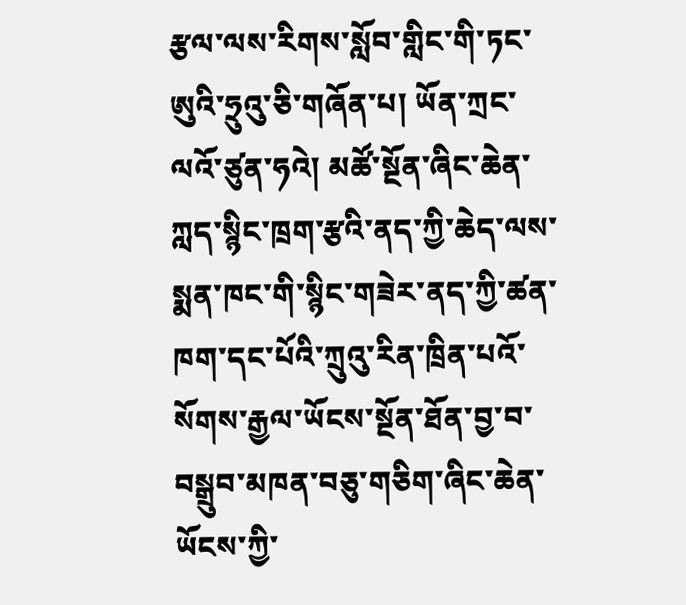རྩལ་ལས་རིགས་སློབ་གླིང་གི་ཏང་ཨུའི་ཧྲུའུ་ཅི་གཞོན་པ། ཡོན་ཀྲང་ལའོ་ཙུན་ཧའེ། མཚོ་སྔོན་ཞིང་ཆེན་ཀླད་སྙིང་ཁྲག་རྩའི་ནད་ཀྱི་ཆེད་ལས་སྨན་ཁང་གི་སྙིང་གཟེར་ནད་ཀྱི་ཚན་ཁག་དང་པོའི་ཀྲུའུ་རིན་ཁྲིན་པའོ་སོགས་རྒྱལ་ཡོངས་སྔོན་ཐོན་བྱ་བ་བསྒྲུབ་མཁན་བཅུ་གཅིག་ཞིང་ཆེན་ཡོངས་ཀྱི་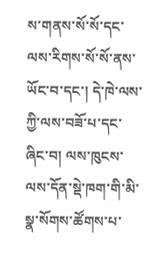ས་གནས་སོ་སོ་དང་ལས་རིགས་སོ་སོ་ནས་ཡོང་བ་དང་། དེ་ཁེ་ལས་ཀྱི་ལས་བཟོ་པ་དང་ཞིང་བ། ལས་ཁུངས་ལས་དོན་སྡེ་ཁག་གི་མི་སྣ་སོགས་ཚོགས་པ་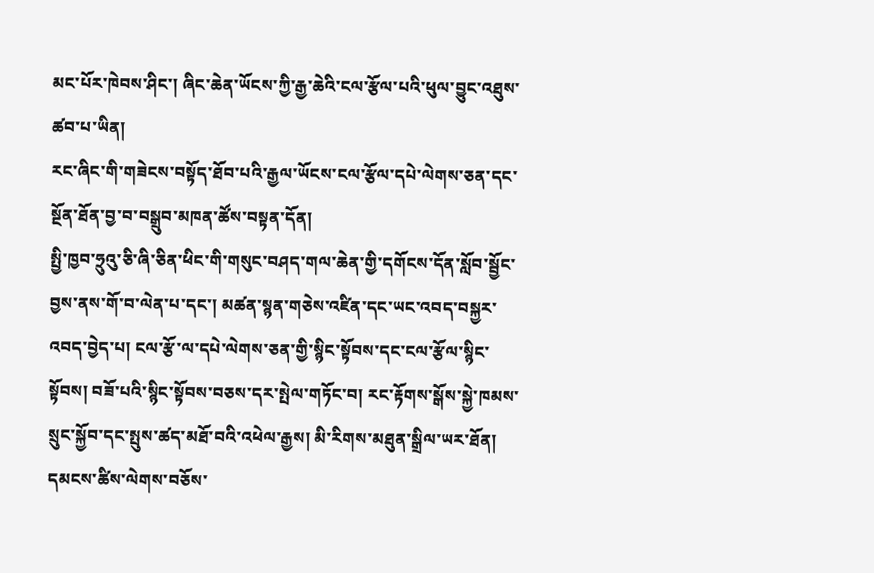མང་པོར་ཁེབས་ཤིང་། ཞིང་ཆེན་ཡོངས་ཀྱི་རྒྱ་ཆེའི་ངལ་རྩོལ་པའི་ཕུལ་བྱུང་འཐུས་ཚབ་པ་ཡིན།
རང་ཞིང་གི་གཟེངས་བསྟོད་ཐོབ་པའི་རྒྱལ་ཡོངས་ངལ་རྩོལ་དཔེ་ལེགས་ཅན་དང་སྔོན་ཐོན་བྱ་བ་བསྒྲུབ་མཁན་ཚོས་བསྟན་དོན།
སྤྱི་ཁྱབ་ཧྲུའུ་ཅི་ཞི་ཅིན་ཕིང་གི་གསུང་བཤད་གལ་ཆེན་གྱི་དགོངས་དོན་སློབ་སྦྱོང་བྱས་ནས་གོ་བ་ལེན་པ་དང་། མཚན་སྙན་གཅེས་འཛིན་དང་ཡང་འབད་བསྐྱར་འབད་བྱེད་པ། ངལ་རྩོ་ལ་དཔེ་ལེགས་ཅན་གྱི་སྙིང་སྟོབས་དང་ངལ་རྩོལ་སྙིང་སྟོབས། བཟོ་པའི་སྙིང་སྟོབས་བཅས་དར་སྤེལ་གཏོང་བ། རང་རྟོགས་སྒོས་སྐྱེ་ཁམས་སྲུང་སྐྱོབ་དང་སྤུས་ཚད་མཐོ་བའི་འཕེལ་རྒྱས། མི་རིགས་མཐུན་སྒྲིལ་ཡར་ཐོན། དམངས་ཚིས་ལེགས་བཅོས་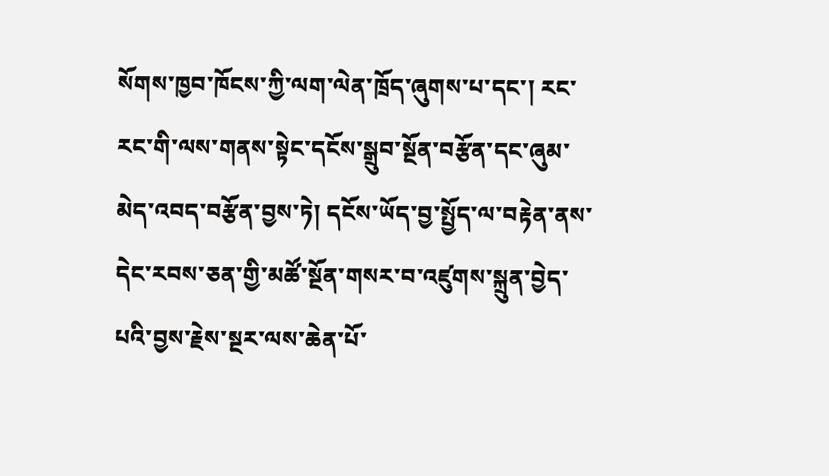སོགས་ཁྱབ་ཁོངས་ཀྱི་ལག་ལེན་ཁྲོད་ཞུགས་པ་དང་། རང་རང་གི་ལས་གནས་སྟེང་དངོས་སྒྲུབ་སྔོན་བརྩོན་དང་ཞུམ་མེད་འབད་བརྩོན་བྱས་ཏེ། དངོས་ཡོད་བྱ་སྤྱོད་ལ་བརྟེན་ནས་དེང་རབས་ཅན་གྱི་མཚོ་སྔོན་གསར་བ་འཛུགས་སྐྲུན་བྱེད་པའི་བྱས་རྗེས་སྔར་ལས་ཆེན་པོ་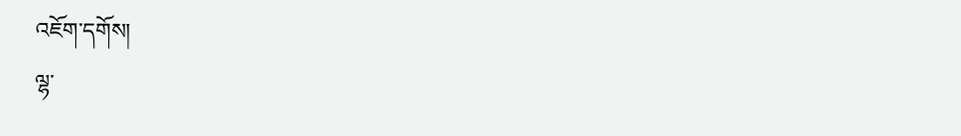འཇོག་དགོས།
ལྷ་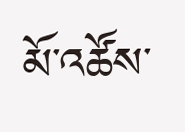མོ་འཚོས་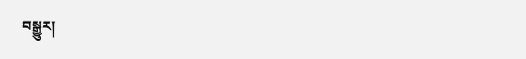བསྒྱུར།